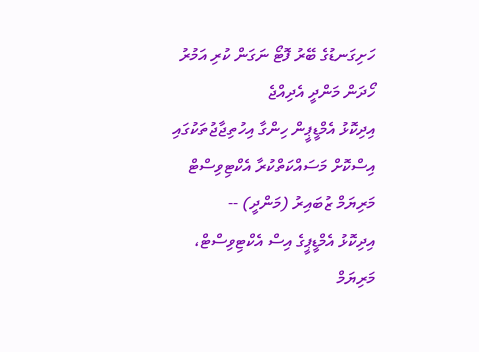ހަށިގަނޑުގެ ބޭރު ފޮޓޯ ނަގަން ކުރި އަމުރު ހޯދަން މަންދީ އެދިއްޖެ
އިދިކޮޅު އެމްޑީޕީން ހިންގާ އިހުތިޖާޖުތަކުގައި އިސްކޮށް މަސައްކަތްކުރާ އެކްޓިވިސްޓް މަރިޔަމް ޒުބައިރު (މަންދީ) --
އިދިކޮޅު އެމްޑީޕީގެ އިސް އެކްޓިވިސްޓް، މަރިޔަމް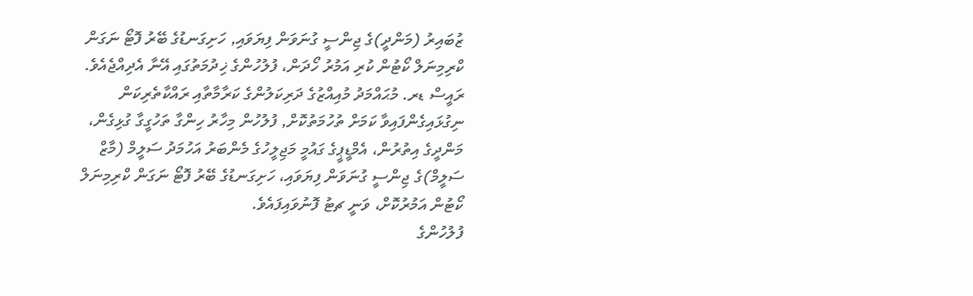ޒުބައިރު (މަންދީ)ގެ ޖިންސީ ގުނަވަން ފިޔަވައި, ހަށިގަނޑުގެ ބޭރު ފޮޓޯ ނަގަން ކްރިމިނަލް ކޯޓުން ކުރި އަމުރު ހޯދަން، ފުލުހުންގެ ޚިދުމަތުގައި އޭނާ އެދިއްޖެއެވެ.
ރައީސް ޑރ. މުޙައްމަދު މުއިއްޒުގެ ދަރިކަލުންގެ ކަރާމާތާއި ރައްކާތެރިކަން ނިގުޅައިގެންފައިވާ ކަމަށް ތުހުމަތުކޮށް, ފުލުހުން މިހާރު ހިންގާ ތަހުގީގާ ގުޅިގެން، މަންދީގެ އިތުރުން، އެމްޑީޕީގެ ގައުމީ މަޖިލީހުގެ މެންބަރު އަހުމަދު ސަލީމް (މާޒް ސަލީމް)ގެ ޖިންސީ ގުނަވަން ފިޔަވައި، ހަށިގަނޑުގެ ބޭރު ފޮޓޯ ނަގަން ކްރިމިނަލް ކޯޓުން އަމުރުކޮށް، ވަނީ ޗޓު ފޮނުވައިފައެވެ.
ފުލުހުންގެ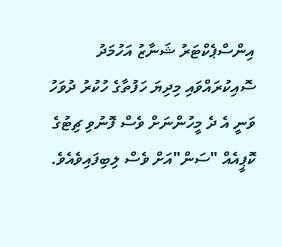އިންސްޕެކްޓަރު ޝަނާޒު އަހުމަދު ސޮއިކުރައްވައި މިދިޔަ ހަފުތާގެ ހުކުރު ދުވަހު ވަނީ އެ ދެ މީހުންނަށް ވެސް ފޮނުވި ޗިޓުގެ ކޮޕީއެއް "ސަން"އަށް ވެސް ލިބިފައިވެއެވެ.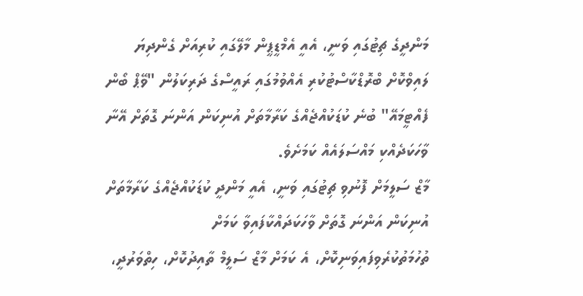މަންދީގެ ޗިޓުގައި ވަނީ، އެއީ އެމްޑީޕީން މާލޭގައި ކުރިއަށް ގެންދިޔަ ލައިވްކޮށް ބްރޮޑްކާސްޓުކުރި އެއްވުމުގައި ރައީސްގެ ދަރިކަލުން "ވޭޕް ބޯން ފެއްޓީމައޭ" ބުނެ ކުޑަކުއްޖެއްގެ ކަރާމާތަށް އުނިކަން އަންނަ ގޮތަށް އޭނާ ވާހަކަދެއްކި މައްސަލައެއް ކަމަށެވެ.
މާޒް ސަލީމަށް ފޮނުވި ޗިޓުގައި ވަނީ، އެއީ މަންދީ ކުޑަކުއްޖެއްގެ ކަރާމާތަށް އުނިކަން އަންނަ ގޮތަށް ވާހަކަދައްކާފައިވާ ކަމަށް ތުހުމަތުކުރެވިފައިވަނިކޮށް، އެ ކަމަށް މާޒް ސަލީމް ތާއިދުކޮށް، ހިތްވަރުދީ،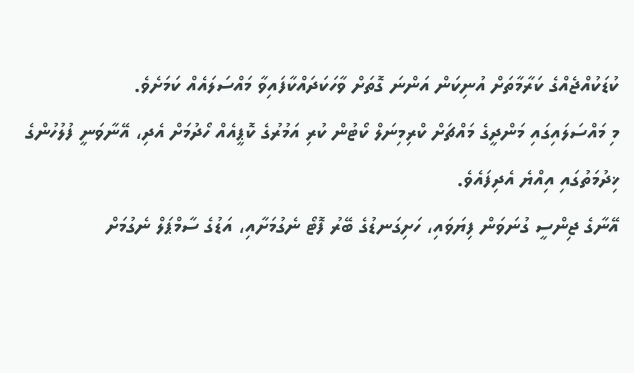ކުޑަކުއްޖެއްގެ ކަރާމާތަށް އުނިކަން އަންނަ ގޮތަށް ވާހަކަދައްކާފައިވާ މައްސަލައެއް ކަމަށެވެ.
މި މައްސަލައިގައި މަންދީގެ މައްޗަށް ކްރިމިނަލް ކޯޓުން ކުރި އަމުރުގެ ކޮޕީއެއް ހޯދުމަށް އެދި، އޭނާވަނީ ފުލުހުންގެ ޚިދުމަތުގައި އިއްޔެ އެދިފައެވެ.
އޭނާގެ ޖިންސީ ގުނަވަން ފިޔަވައި، ހަށިގަނޑުގެ ބޭރު ފޮޓޯ ނެގުމަށާއި، އަޑުގެ ސާމްޕަލް ނެގުމަށް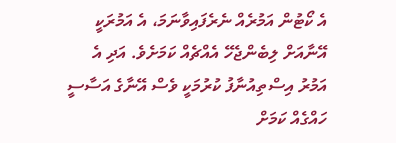އެ ކޯޓުން އަމުރެއް ނެރެފައިވާނަމަ، އެ އަމުރަކީ އޭނާއަށް ލިބެންޖެހޭ އެއްޗެއް ކަމަށެވެ. އަދި އެ އަމުރު އިސްތިއުނާފު ކުރުމަކީ ވެސް އޭނާގެ އަސާސީ ހައްގެއް ކަމަށް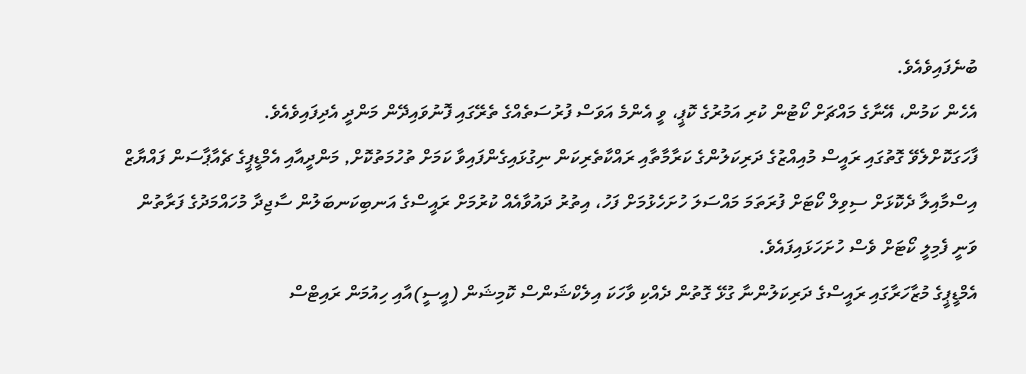ބުނެފައިވެއެވެ.
އެހެން ކަމުން، އޭނާގެ މައްޗަށް ކޯޓުން ކުރި އަމުރުގެ ކޮޕީ، ވީ އެންމެ އަވަސް ފުރުސަތެއްގެ ތެރޭގައި ފޮނުވައިދޭން މަންދީ އެދިފައިވެއެވެ.
ފާހަގަކޮށްލެވޭ ގޮތުގައި ރައީސް މުއިއްޒުގެ ދަރިކަލުންގެ ކަރާމާތާއި ރައްކާތެރިކަން ނިގުޅައިގެންފައިވާ ކަމަށް ތުހުމަތުކޮށް, މަންދީއާއި އެމްޑީޕީގެ ޗެއާޕާސަން ފައްޔާޒް އިސްމާއިލާ ދެކޮޅަށް ސިވިލް ކޯޓަށް ފުރަތަމަ މައްސަލަ ހުށަހެޅުމަށް ފަހު، އިތުރު ދައުވާއެއް ކުރުމަށް ރައީސްގެ އަނބިކަނބަލުން ސާޖިދާ މުހައްމަދުގެ ފަރާތުން ވަނީ ފެމިލީ ކޯޓަށް ވެސް ހުށަހަޅައިފައެވެ.
އެމްޑީޕީގެ މުޒާހަރާގައި ރައީސްގެ ދަރިކަލުންނާ ގުޅޭ ގޮތުން ދެއްކި ވާހަކަ އިލެކްޝަންސް ކޮމިޝަން (އީސީ)އާއި ހިއުމަން ރައިޓްސް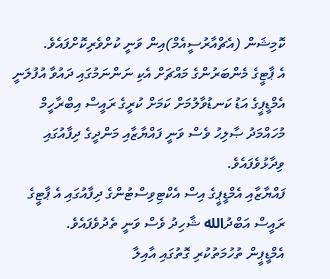ކޮމިޝަން (އެޗްއާރުސީއެމް)އިން ވަނީ ކުށްވެރިކޮށްފައެވެ.
އެ ޕާޓީގެ މެންބަރުންގެ މައްޗަށް އެކި ނަންނަމުގައި ދައުވާ އުފުލަނީ އެމްޑީޕީގެ އަޑު ކަނޑުވާލުމަށް ކަމަށް ކުރީގެ ރައީސް އިބްރާހީމް މުހައްމަދު ޞާލިހު ވެސް ވަނީ ފައްޔާޒާއި މަންދީގެ ދިފާއުގައި ވިދާޅުވެފައެވެ.
ފައްޔާޒާއި އެމްޑީޕީގެ އިސް އެކްޓިވިސްޓުންގެ ދިފާއުގައި އެ ޕާޓީގެ ރައީސް އަބްދުالله ޝާހިދު ވެސް ވަނީ ތެދުވެފައެވެ.
އެމްޑީޕީން ތުހުމަތުކުރި ގޮތުގައި އާއިލާ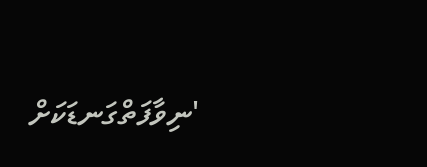'ނިވާފަތްގަނޑަކަށް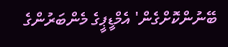ބޭނުންކޮށްގެން' އެމްޑީޕީގެ މެންބަރުންގެ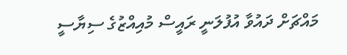މައްޗަށް ދައުވާ އުފުލަނީ ރައީސް މުއިއްޒުގެ ސިޔާސީ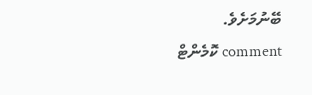ބޭނުމަށެވެ.
comment ކޮމެންޓް